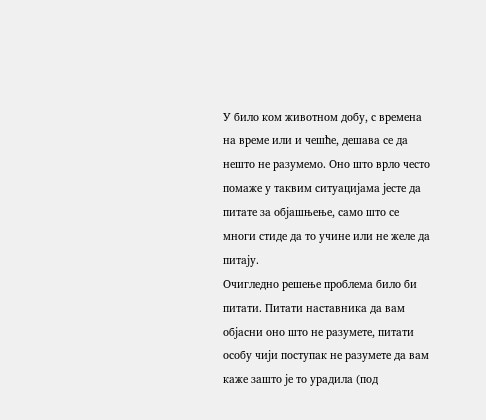У било ком животном добу, с времена на време или и чешће, дешава се да нешто не разумемо. Оно што врло често помаже у таквим ситуацијама јесте да питате за објашњење, само што се многи стиде да то учине или не желе да питају.
Очигледно решење проблема било би питати. Питати наставника да вам објасни оно што не разумете, питати особу чији поступак не разумете да вам каже зашто је то урадила (под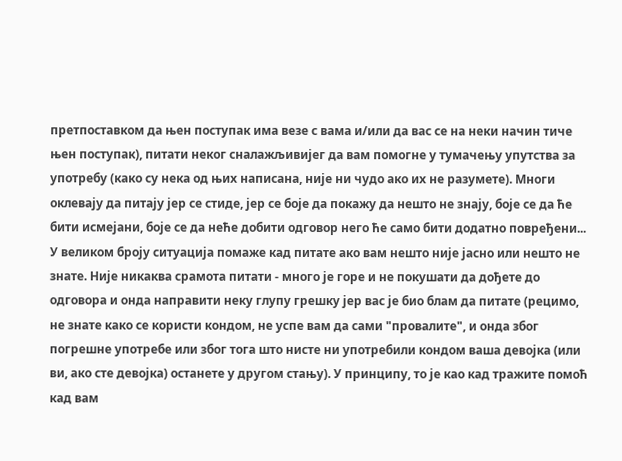претпоставком да њен поступак има везе с вама и/или да вас се на неки начин тиче њен поступак), питати неког сналажљивијег да вам помогне у тумачењу упутства за употребу (како су нека од њих написана, није ни чудо ако их не разумете). Многи оклевају да питају јер се стиде, јер се боје да покажу да нешто не знају, боје се да ће бити исмејани, боје се да неће добити одговор него ће само бити додатно повређени...
У великом броју ситуација помаже кад питате ако вам нешто није јасно или нешто не знате. Није никаква срамота питати - много је горе и не покушати да дођете до одговора и онда направити неку глупу грешку јер вас је био блам да питате (рецимо, не знате како се користи кондом, не успе вам да сами "провалите", и онда због погрешне употребе или због тога што нисте ни употребили кондом ваша девојка (или ви, ако сте девојка) останете у другом стању). У принципу, то је као кад тражите помоћ кад вам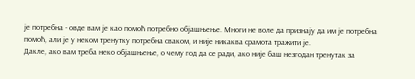је потребна - овде вам је као помоћ потребно објашњење. Многи не воле да признају да им је потребна помоћ, али је у неком тренутку потребна сваком, и није никаква срамота тражити је.
Дакле, ако вам треба неко објашњење, о чему год да се ради, ако није баш незгодан тренутак за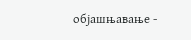објашњавање -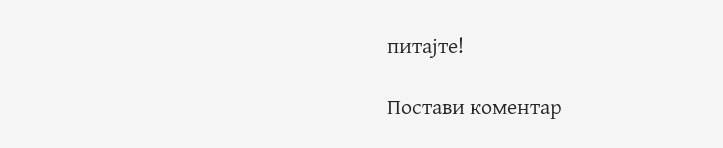питајте!

Постави коментар